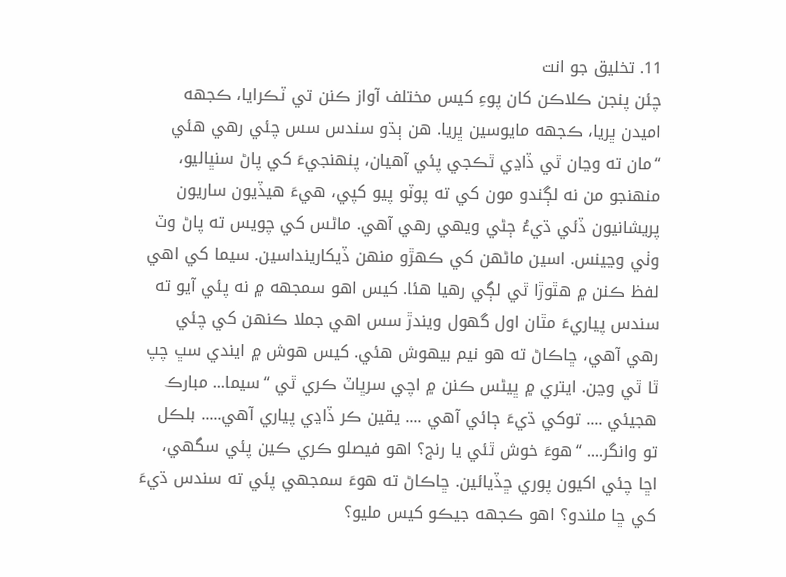11. تخليق جو انت
چئن پنجن ڪلاڪن کان پوءِ کيس مختلف آواز ڪنن تي ٽڪرايا، ڪجهه اميدن ڀريا، ڪجهه مايوسين ڀريا. هن ٻڌو سندس سس چئي رهي هئي “مان ته وڃان ٿي ڏاڍي ٿڪجي پئي آهيان، پنهنجيءَ کي پاڻ سنڀاليو، منهنجو من نه لڳندو مون کي ته پوٽو پيو کپي، هيءَ هيڏيون ساريون پريشانيون ڏئي ڌيءُ ڄڻي ويهي رهي آهي. ماڻس کي چويس ته پاڻ وٽ وٺي وڃينس. اسين ماڻهن کي ڪهڙو منهن ڏيکارينداسين. سيما کي اهي لفظ ڪنن ۾ هٿوڙا ٿي لڳي رهيا هئا. کيس اهو سمجهه ۾ نه پئي آيو ته سندس پياريءَ مٿان اول گهول ويندڙ سس اهي جملا ڪنهن کي چئي رهي آهي، ڇاڪاڻ ته هو نيم بيهوش هئي. کيس هوش ۾ ايندي سڀ چپ ٿا ٿي وڃن. ايتري ۾ ڀيڻس ڪنن ۾ اچي سرڀاٽ ڪري ٿي “سيما... مبارڪ هجيئي .... توکي ڌيءَ ڄائي آهي .... يقين ڪر ڏاڍي پياري آهي..... بلڪل تو وانگر.... “هوءَ خوش ٿئي يا رنج؟ اهو فيصلو ڪري ڪين پئي سگهي، اڇا چئي اکيون پوري ڇڏيائين. ڇاڪاڻ ته هوءَ سمجهي پئي ته سندس ڌيءَ کي ڇا ملندو؟ اهو ڪجهه جيڪو کيس مليو؟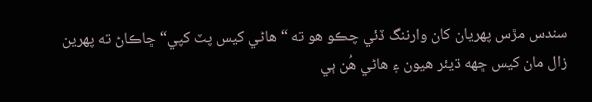سندس مڙس پهريان کان وارننگ ڏئي چڪو هو ته “هاڻي کيس پٽ کپي“ ڇاڪاڻ ته پهرين زال مان کيس ڇهه ڌيئر هيون ۽ هاڻي هُن ٻي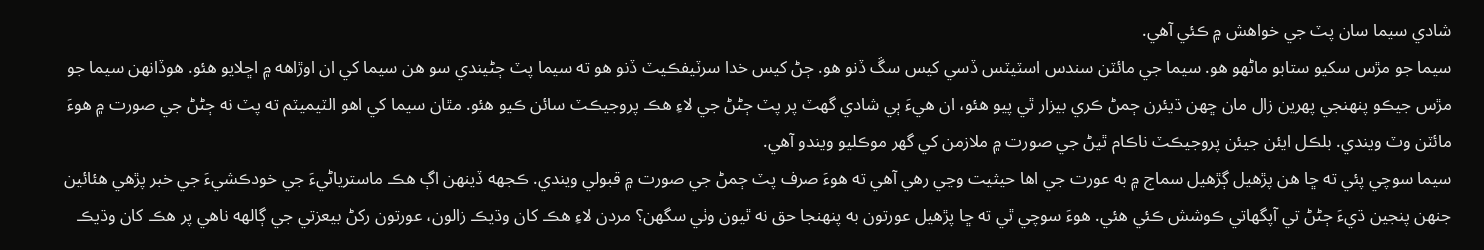شادي سيما سان پٽ جي خواهش ۾ ڪئي آهي.
سيما جو مڙس سکيو ستابو ماڻهو هو. سيما جي مائٽن سندس اسٽيٽس ڏسي کيس سڱ ڏنو هو. ڄڻ کيس خدا سرٽيفڪيٽ ڏنو هو ته سيما پٽ ڄڻيندي سو هن سيما کي ان اوڙاهه ۾ اڇلايو هئو. هوڏانهن سيما جو مڙس جيڪو پنهنجي پهرين زال مان ڇهن ڌيئرن ڄمڻ ڪري بيزار ٿي پيو هئو، ان هيءَ ٻي شادي گهٽ پر پٽ ڄڻڻ جي لاءِ هڪ پروجيڪٽ سائن ڪيو هئو. مٿان سيما کي اهو الٽيميٽم ته پٽ نه ڄڻڻ جي صورت ۾ هوءَ مائٽن وٽ ويندي. بلڪل ايئن جيئن پروجيڪٽ ناڪام ٿيڻ جي صورت ۾ ملازمن کي گهر موڪليو ويندو آهي.
سيما سوچي پئي ته ڇا هن پڙهيل ڳڙهيل سماج ۾ به عورت جي اها حيثيت وڃي رهي آهي ته هوءَ صرف پٽ ڄمڻ جي صورت ۾ قبولي ويندي. ڪجهه ڏينهن اڳ هڪ ماسترياڻيءَ جي خودڪشيءَ جي خبر پڙهي هئائين جنهن پنجين ڌيءَ ڄڻڻ تي آپگهاتي ڪوشش ڪئي هئي. هوءَ سوچي ٿي ته ڇا پڙهيل عورتون به پنهنجا حق نه ٿيون وٺي سگهن؟ مردن لاءِ هڪ کان وڌيڪ زالون، عورتون رکڻ بيعزتي جي ڳالهه ناهي پر هڪ کان وڌيڪ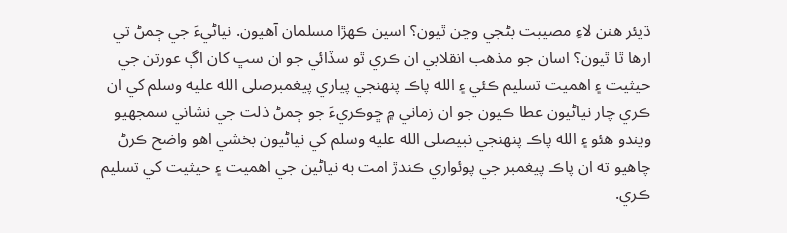ڌيئر هنن لاءِ مصيبت بڻجي وڃن ٿيون؟ اسين ڪهڙا مسلمان آهيون. نياڻيءَ جي ڄمڻ تي ارها ٿا ٿيون؟ اسان جو مذهب انقلابي ان ڪري ٿو سڏائي جو ان سڀ کان اڳ عورتن جي حيثيت ۽ اهميت تسليم ڪئي ۽ الله پاڪ پنهنجي پياري پيغمبرصلى الله عليه وسلم کي ان ڪري چار نياڻيون عطا ڪيون جو ان زماني ۾ ڇوڪريءَ جو ڄمڻ ذلت جي نشاني سمجهيو ويندو هئو ۽ الله پاڪ پنهنجي نبيصلى الله عليه وسلم کي نياڻيون بخشي اهو واضح ڪرڻ چاهيو ته ان پاڪ پيغمبر جي پوئواري ڪندڙ امت به نياڻين جي اهميت ۽ حيثيت کي تسليم ڪري.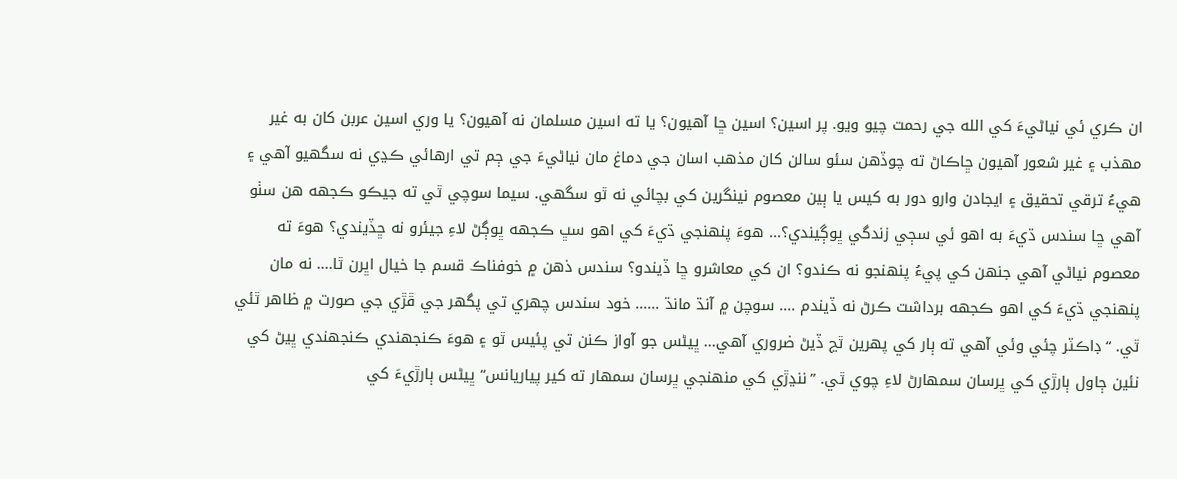ان ڪري ئي نياڻيءَ کي الله جي رحمت چيو ويو. پر اسين؟ اسين ڇا آهيون؟ يا ته اسين مسلمان نه آهيون؟ يا وري اسين عربن کان به غير مهذب ۽ غير شعور آهيون ڇاڪاڻ ته چوڏهن سئو سالن کان مذهب اسان جي دماغ مان نياڻيءَ جي ڄم تي ارهائي ڪڍي نه سگهيو آهي ۽ هيءُ ترقي تحقيق ۽ ايجادن وارو دور به کيس يا ٻين معصوم نينگرين کي بچائي نه ٿو سگهي. سيما سوچي ٿي ته جيڪو ڪجهه هن سٺو آهي ڇا سندس ڌيءَ به اهو ئي سڄي زندگي ڀوڳيندي؟... هوءَ پنهنجي ڌيءَ کي اهو سڀ ڪجهه ڀوڳڻ لاءِ جيئرو نه ڇڏيندي؟ هوءَ ته معصوم نياڻي آهي جنهن کي پيءُ پنهنجو نه ڪندو؟ ان کي معاشرو ڇا ڏيندو؟ سندس ذهن ۾ خوفناڪ قسم جا خيال اڀرن ٿا.... نه مان پنهنجي ڌيءَ کي اهو ڪجهه برداشت ڪرڻ نه ڏيندم .... سوچن ۾ آنڌ مانڌ ...... خود سندس چهري تي پگهر جي ڦڙي جي صورت ۾ ظاهر ٿئي ٿي. “ڊاڪٽر چئي وئي آهي ته ٻار کي پهرين ٿڃ ڏيڻ ضروري آهي... ڀيڻس جو آواز ڪنن تي پئيس ٿو ۽ هوءَ ڪنجهندي ڪنجهندي ڀيڻ کي نئين ڄاول ٻارڙي کي ڀرسان سمهارڻ لاءِ چوي ٿي. ”ننڍڙي کي منهنجي ڀرسان سمهار ته کير پياريانس“ ڀيڻس ٻارڙيءَ کي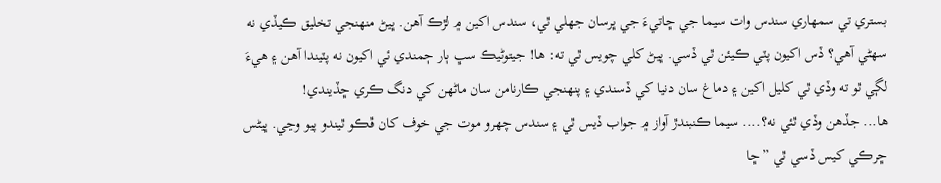بستري تي سمهاري سندس وات سيما جي ڇاتيءَ جي ڀرسان جهلي ٿي، سندس اکين ۾ لڙڪ آهن. ڀيڻ منهنجي تخليق ڪيڏي نه سهڻي آهي؟ ڏس اکيون پٽي ڪيئن ٿي ڏسي. ڀيڻ کلي چويس ٿي ته: ها! جيتوڻيڪ سڀ ٻار ڄمندي ئي اکيون نه پٽيندا آهن ۽ هيءَ لڳي ٿو ته وڏي ٿي کليل اکين ۽ دماغ سان دنيا کي ڏسندي ۽ پنهنجي ڪارنامن سان ماڻهن کي دنگ ڪري ڇڏيندي!
ها... جڏهن وڏي ٿئي نه؟.... سيما ڪنبندڙ آواز ۾ جواب ڏيس ٿي ۽ سندس چهرو موت جي خوف کان ڦڪو ٿيندو پيو وڃي. ڀيڻس ڇرڪي کيس ڏسي ٿي ”ڇا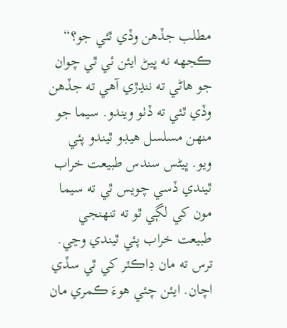مطلب جڏهن وڏي ٿئي جو؟“ ڪجهه نه ڀيڻ ايئن ئي ٿي چوان جو هاڻي ته ننڍڙي آهي ته جڏهن وڏي ٿئي ته ڏٺو ويندو. سيما جو منهن مسلسل هيڊو ٿيندو پئي ويو. ڀيڻس سندس طبيعت خراب ٿيندي ڏسي چويس ٿي ته سيما مون کي لڳي ٿو ته تنهنجي طبيعت خراب پئي ٿيندي وڃي. ترس ته مان ڊاڪٽر کي ٿي سڏي اچان. ايئن چئي هوءَ ڪمري مان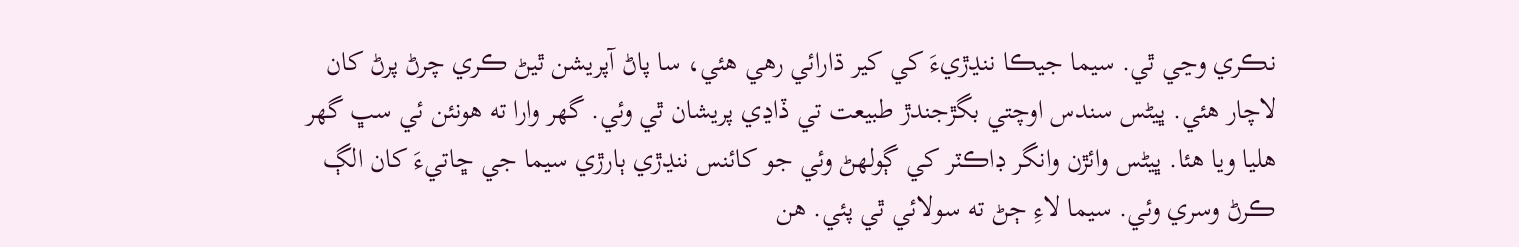نڪري وڃي ٿي. سيما جيڪا ننڍڙيءَ کي کير ڌارائي رهي هئي، سا پاڻ آپريشن ٿيڻ ڪري چرڻ پرڻ کان لاچار هئي. ڀيڻس سندس اوچتي بگڙجندڙ طبيعت تي ڏاڍي پريشان ٿي وئي. گهر وارا ته هونئن ئي سڀ گهر هليا ويا هئا. ڀيڻس وائڙن وانگر ڊاڪٽر کي ڳولهڻ وئي جو کائنس ننڍڙي ٻارڙي سيما جي ڇاتيءَ کان الڳ ڪرڻ وسري وئي. سيما لاءِ ڄڻ ته سولائي ٿي پئي. هن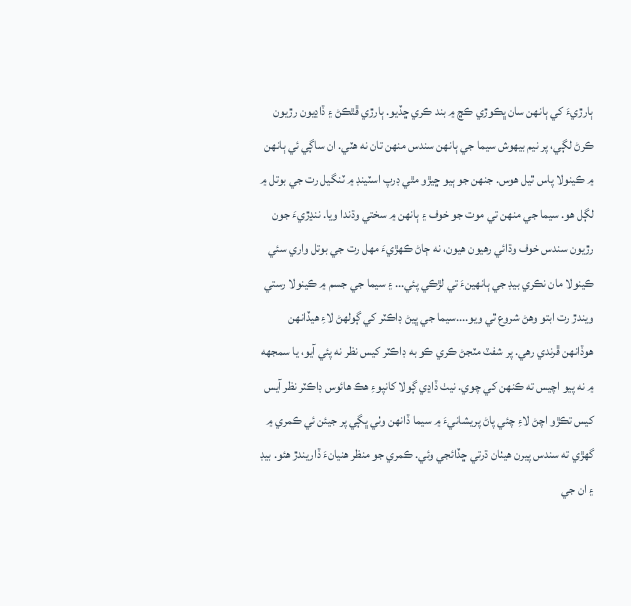ٻارڙيءَ کي ٻانهن سان ڀڪوڙي ڪڇ ۾ بند ڪري ڇڏيو. ٻارڙي ڦٿڪڻ ۽ ڏاڍيون رڙيون ڪرڻ لڳي، پر نيم بيهوش سيما جي ٻانهن سندس منهن تان نه هٽي. ان ساڳي ئي ٻانهن ۾ ڪينولا پاس ٿيل هوس. جنهن جو ٻيو ڇيڙو مٿي ڊرپ اسٽينڊ ۾ ٽنگيل رت جي بوتل ۾ لڳل هو. سيما جي منهن تي موت جو خوف ۽ ٻانهن ۾ سختي وڌندا ويا. ننڍڙيءَ جون رڙيون سندس خوف وڌائي رهيون هيون، نه ڄاڻ ڪهڙيءَ مهل رت جي بوتل واري سئي ڪينولا مان نڪري بيڊ جي ٻانهينءَ تي لڙڪي پئي... ۽ سيما جي جسم ۾ ڪينولا رستي ويندڙ رت ابتو وهڻ شروع ٿي ويو....سيما جي ڀيڻ ڊاڪٽر کي ڳولهڻ لاءِ هيڏانهن هوڏانهن ڦرندي رهي. پر شفٽ مٽجڻ ڪري ڪو به ڊاڪٽر کيس نظر نه پئي آيو، يا سمجهه ۾ نه پيو اچيس ته ڪنهن کي چوي. نيٺ ڏاڍي ڳولا کانپوءِ هڪ هائوس ڊاڪٽر نظر آيس کيس تڪڙو اچڻ لاءِ چئي پاڻ پريشانيءَ ۾ سيما ڏانهن وٺي ڀڳي پر جيئن ئي ڪمري ۾ گهڙي ته سندس پيرن هيٺان ڌرتي ڇڏائجي وئي. ڪمري جو منظر هنيانءَ ڏاريندڙ هئو. بيڊ ۽ ان جي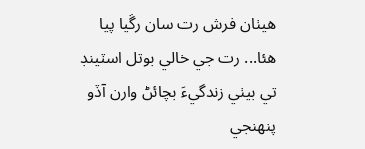هيٺان فرش رت سان رڱيا پيا هئا... رت جي خالي بوتل اسٽينڊ تي بيٺي زندگيءَ بچائڻ وارن آڏو پنهنجي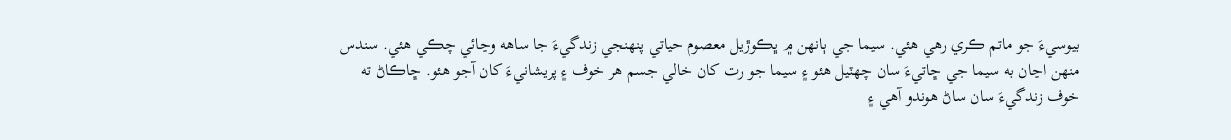بيوسيءَ جو ماتم ڪري رهي هئي. سيما جي ٻانهن ۾ ڀڪوڙيل معصوم حياتي پنهنجي زندگيءَ جا ساهه وڃائي چڪي هئي. سندس منهن اڃان به سيما جي ڇاتيءَ سان چهٽيل هئو ۽ سيما جو رت کان خالي جسم هر خوف ۽ پريشانيءَ کان آجو هئو. ڇاڪاڻ ته خوف زندگيءَ سان ساڻ هوندو آهي ۽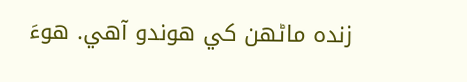زنده ماڻهن کي هوندو آهي. هوءَ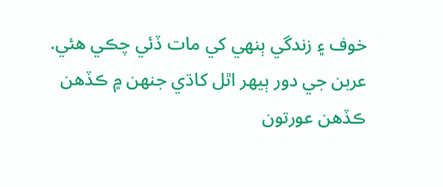خوف ۽ زندگي ٻنهي کي مات ڏئي چڪي هئي.
عربن جي دور ٻيهر اٿل کاڌي جنهن ۾ ڪڏهن ڪڏهن عورتون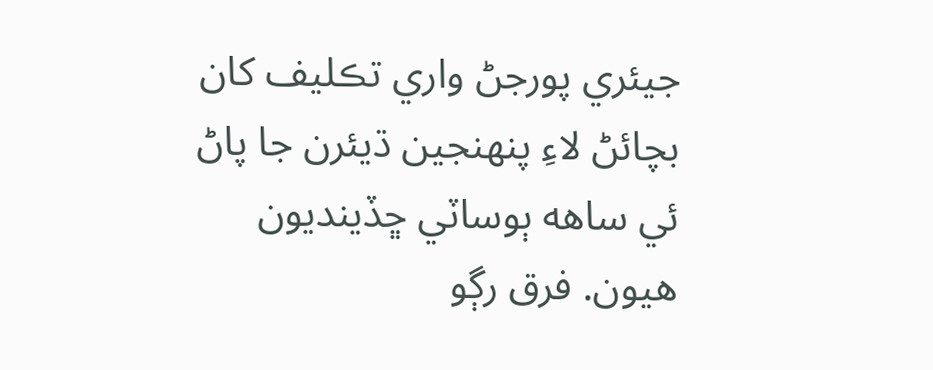جيئري پورجڻ واري تڪليف کان بچائڻ لاءِ پنهنجين ڌيئرن جا پاڻ ئي ساهه ٻوساٽي ڇڏينديون هيون. فرق رڳو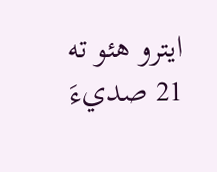ايترو هئو ته 21 صديءَ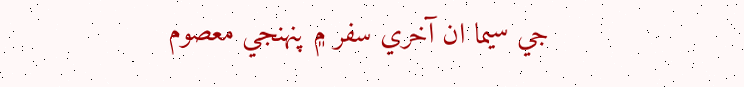جي سيما ان آخري سفر ۾ پنهنجي معصوم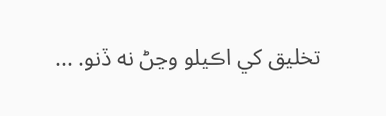تخليق کي اڪيلو وڃڻ نه ڏنو. ...